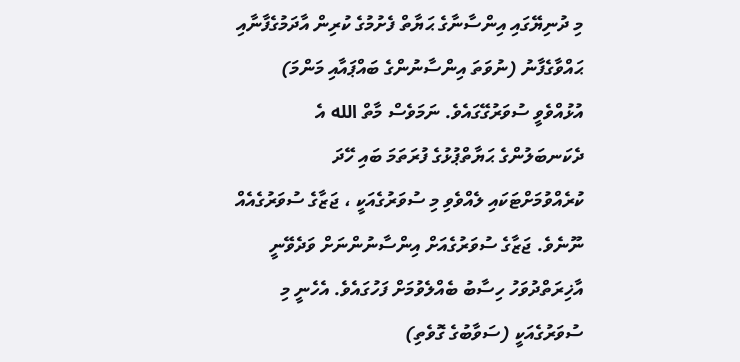މި ދުނިޔޭގައި އިންސާނާގެ ޙަޔާތް ފެށުމުގެ ކުރިން އާދަމުގެފާނާއި ޙައްވާގެފާނު (ނުވަތަ އިންސާނުންގެ ބައްޕައާއި މަންމަ) އުޅުއްވެވީ ސުވަރުގޭގައެވެ. ނަމަވެސް މާތް الله އެ ދެކަނބަލުންގެ ޙަޔާތްޕުޅުގެ ފުރަތަމަ ބައި ހޭދަ ކުރެއްވުމަށްޓަކައި ލެއްވެވި މި ސުވަރުގެއަކީ ، ޖަޒާގެ ސުވަރުގެއެއް ނޫނެވެ. ޖަޒާގެ ސުވަރުގެއަށް އިންސާނުންނަށް ވަދެވޭނީ އާޚިރަތްދުވަހު ހިސާބު ބެއްލެވުމަށް ފަހުގައެވެ. އެހެނީ މި ސުވަރުގެއަކީ (ސަވާބުގެ ގޮވެތި)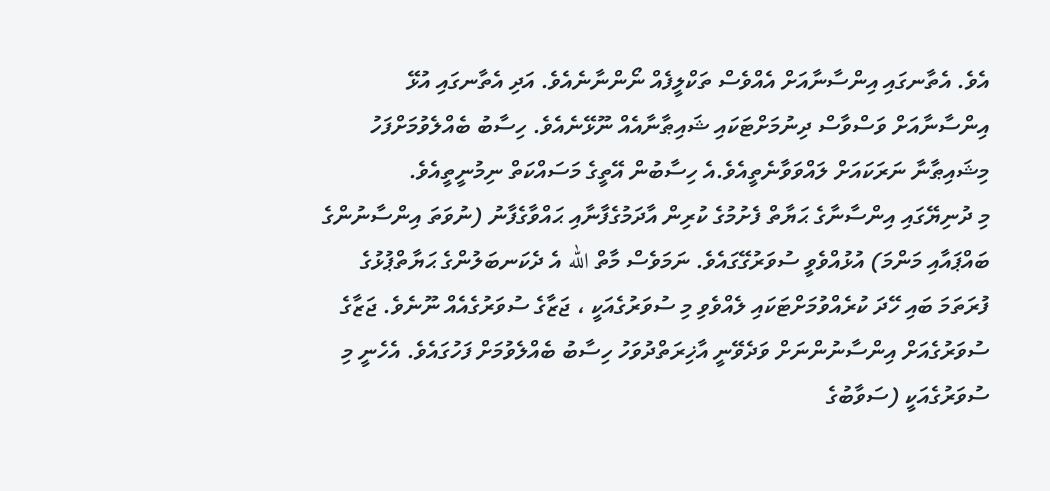އެވެ. އެތާނގައި އިންސާނާއަށް އެއްވެސް ތަކްލީފެއް ނޯންނާނެއެވެ. އަދި އެތާނގައި އުޅޭ އިންސާނާއަށް ވަސްވާސް ދިނުމަށްޓަކައި ޝައިޠާނާއެއް ނޫޅޭނެއެވެ. ހިސާބު ބެއްލެވުމަށްފަހު މިޝައިޠާނާ ނަރަކައަށް ލައްވަވާނެތީއެވެ.އެ ހިސާބުން އޭތީގެ މަސައްކަތް ނިމުނީތީއެވެ.
މި ދުނިޔޭގައި އިންސާނާގެ ޙަޔާތް ފެށުމުގެ ކުރިން އާދަމުގެފާނާއި ޙައްވާގެފާނު (ނުވަތަ އިންސާނުންގެ ބައްޕައާއި މަންމަ) އުޅުއްވެވީ ސުވަރުގޭގައެވެ. ނަމަވެސް މާތް الله އެ ދެކަނބަލުންގެ ޙަޔާތްޕުޅުގެ ފުރަތަމަ ބައި ހޭދަ ކުރެއްވުމަށްޓަކައި ލެއްވެވި މި ސުވަރުގެއަކީ ، ޖަޒާގެ ސުވަރުގެއެއް ނޫނެވެ. ޖަޒާގެ ސުވަރުގެއަށް އިންސާނުންނަށް ވަދެވޭނީ އާޚިރަތްދުވަހު ހިސާބު ބެއްލެވުމަށް ފަހުގައެވެ. އެހެނީ މި ސުވަރުގެއަކީ (ސަވާބުގެ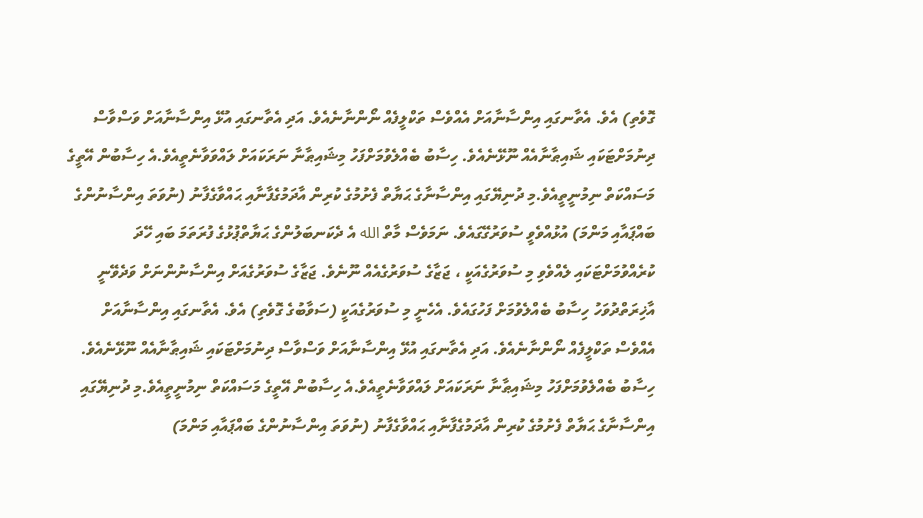ގޮވެތި) އެވެ. އެތާނގައި އިންސާނާއަށް އެއްވެސް ތަކްލީފެއް ނޯންނާނެއެވެ. އަދި އެތާނގައި އުޅޭ އިންސާނާއަށް ވަސްވާސް ދިނުމަށްޓަކައި ޝައިޠާނާއެއް ނޫޅޭނެއެވެ. ހިސާބު ބެއްލެވުމަށްފަހު މިޝައިޠާނާ ނަރަކައަށް ލައްވަވާނެތީއެވެ.އެ ހިސާބުން އޭތީގެ މަސައްކަތް ނިމުނީތީއެވެ.މި ދުނިޔޭގައި އިންސާނާގެ ޙަޔާތް ފެށުމުގެ ކުރިން އާދަމުގެފާނާއި ޙައްވާގެފާނު (ނުވަތަ އިންސާނުންގެ ބައްޕައާއި މަންމަ) އުޅުއްވެވީ ސުވަރުގޭގައެވެ. ނަމަވެސް މާތް الله އެ ދެކަނބަލުންގެ ޙަޔާތްޕުޅުގެ ފުރަތަމަ ބައި ހޭދަ ކުރެއްވުމަށްޓަކައި ލެއްވެވި މި ސުވަރުގެއަކީ ، ޖަޒާގެ ސުވަރުގެއެއް ނޫނެވެ. ޖަޒާގެ ސުވަރުގެއަށް އިންސާނުންނަށް ވަދެވޭނީ އާޚިރަތްދުވަހު ހިސާބު ބެއްލެވުމަށް ފަހުގައެވެ. އެހެނީ މި ސުވަރުގެއަކީ (ސަވާބުގެ ގޮވެތި) އެވެ. އެތާނގައި އިންސާނާއަށް އެއްވެސް ތަކްލީފެއް ނޯންނާނެއެވެ. އަދި އެތާނގައި އުޅޭ އިންސާނާއަށް ވަސްވާސް ދިނުމަށްޓަކައި ޝައިޠާނާއެއް ނޫޅޭނެއެވެ. ހިސާބު ބެއްލެވުމަށްފަހު މިޝައިޠާނާ ނަރަކައަށް ލައްވަވާނެތީއެވެ.އެ ހިސާބުން އޭތީގެ މަސައްކަތް ނިމުނީތީއެވެ.މި ދުނިޔޭގައި އިންސާނާގެ ޙަޔާތް ފެށުމުގެ ކުރިން އާދަމުގެފާނާއި ޙައްވާގެފާނު (ނުވަތަ އިންސާނުންގެ ބައްޕައާއި މަންމަ)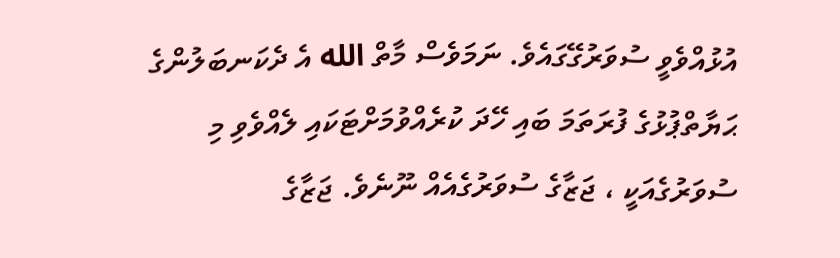އުޅުއްވެވީ ސުވަރުގޭގައެވެ. ނަމަވެސް މާތް الله އެ ދެކަނބަލުންގެ ޙަޔާތްޕުޅުގެ ފުރަތަމަ ބައި ހޭދަ ކުރެއްވުމަށްޓަކައި ލެއްވެވި މި ސުވަރުގެއަކީ ، ޖަޒާގެ ސުވަރުގެއެއް ނޫނެވެ. ޖަޒާގެ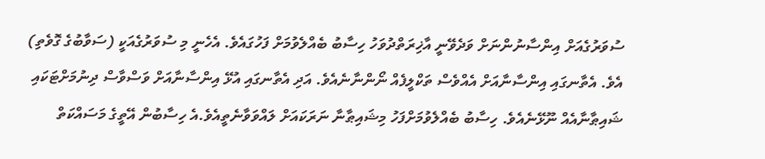ސުވަރުގެއަށް އިންސާނުންނަށް ވަދެވޭނީ އާޚިރަތްދުވަހު ހިސާބު ބެއްލެވުމަށް ފަހުގައެވެ. އެހެނީ މި ސުވަރުގެއަކީ (ސަވާބުގެ ގޮވެތި) އެވެ. އެތާނގައި އިންސާނާއަށް އެއްވެސް ތަކްލީފެއް ނޯންނާނެއެވެ. އަދި އެތާނގައި އުޅޭ އިންސާނާއަށް ވަސްވާސް ދިނުމަށްޓަކައި ޝައިޠާނާއެއް ނޫޅޭނެއެވެ. ހިސާބު ބެއްލެވުމަށްފަހު މިޝައިޠާނާ ނަރަކައަށް ލައްވަވާނެތީއެވެ.އެ ހިސާބުން އޭތީގެ މަސައްކަތް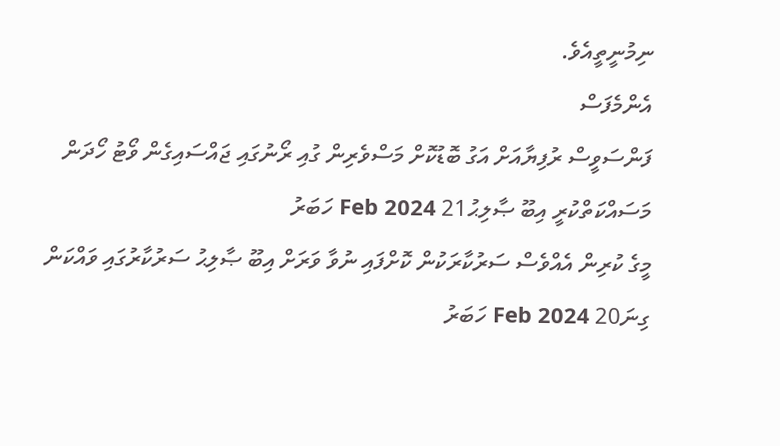ނިމުނީތީއެވެ.
އެންމެފަސް
ފަންސަވީސް ރުފިޔާއަށް އަގު ބޮޑުކޮށް މަސްވެރިން ގުއި ރޯނުގައި ޖައްސައިގެން ވޯޓު ހޯދަން މަސައްކަތްކުރީ އިބޫ ޞާލިޙު21 Feb 2024 ހަބަރު
މީގެ ކުރިން އެއްވެސް ސަރުކާރަކުން ކޮށްފައި ނުވާ ވަރަށް އިބޫ ޞާލިޙު ސަރުކާރުގައި ވައްކަން ގިނަ20 Feb 2024 ހަބަރު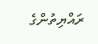ރައްޔިތުންގެ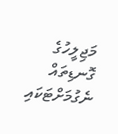މަޖިލީހުގެ ގޮނޑިތައް ނެގުމަށްޓަކައި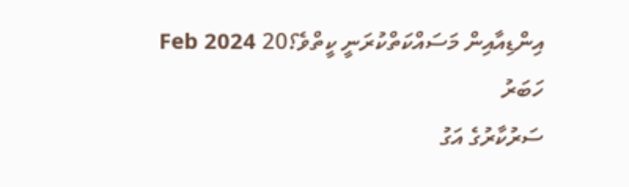އިންޑިއާއިން މަސައްކަތްކުރަނީ ކީތްވެ؟20 Feb 2024 ހަބަރު
ސަރުކާރުގެ އަގު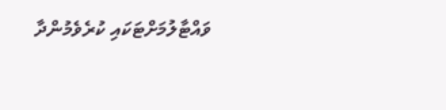ވައްޓާލުމަށްޓަކައި ކުރެވެމުންދާ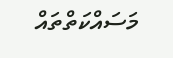މަސައްކަތްތައް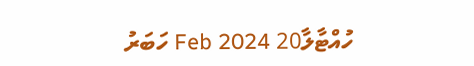ހުއްޓާލާ20 Feb 2024 ހަބަރު